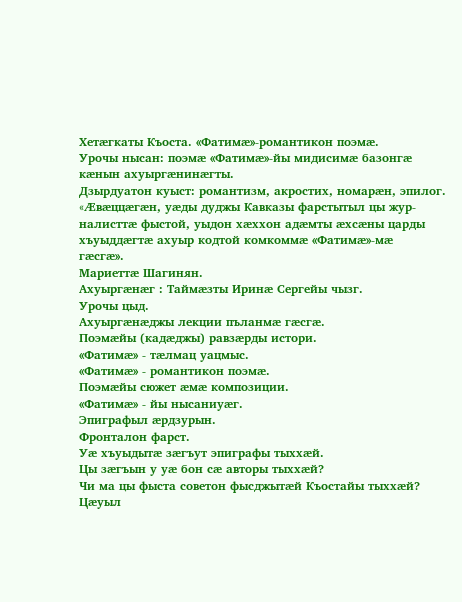Хетæгкаты Къоста. «Фатимæ»-романтикон поэмæ.
Урочы нысан: поэмæ «Фатимæ»-йы мидисимæ базонгæ кæнын ахуыргæнинæгты.
Дзырдуатон куыст: романтизм, акростих, номарæн, эпилог.
«Æвæццæгæн, уæды дуджы Кавказы фарстытыл цы жур-
налисттæ фыстой, уыдон хæххон адæмты æхсæны царды
хъуыддæгтæ ахуыр кодтой комкоммæ «Фатимæ»-мæ
гæсгæ».
Мариеттæ Шагинян.
Ахуыргæнæг : Таймæзты Иринæ Сергейы чызг.
Урочы цыд.
Ахуыргæнæджы лекции пъланмæ гæсгæ.
Поэмæйы (кадæджы) равзæрды истори.
«Фатимæ» - тæлмац уацмыс.
«Фатимæ» - романтикон поэмæ.
Поэмæйы сюжет æмæ композиции.
«Фатимæ» - йы нысаниуæг.
Эпиграфыл æрдзурын.
Фронталон фарст.
Уæ хъуыдытæ зæгъут эпиграфы тыххæй.
Цы зæгъын у уæ бон сæ авторы тыххæй?
Чи ма цы фыста советон фысджытæй Къостайы тыххæй?
Цæуыл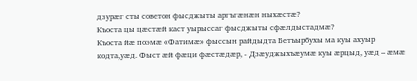дзурæг сты советон фысджыты аргъгæнæн ныхæстæ?
Къоста цы цæстæй каст уырыссаг фысджыты сфæлдыстадмæ?
Къоста йæ поэмæ «Фатимæ» фыссын райдыдта Бетъырбухы ма куы ахуыр кодта,уæд. Фыст æй фæци фæстæдæр, - Дзæуджыхъæумæ куы æрцыд, уæд – æмæ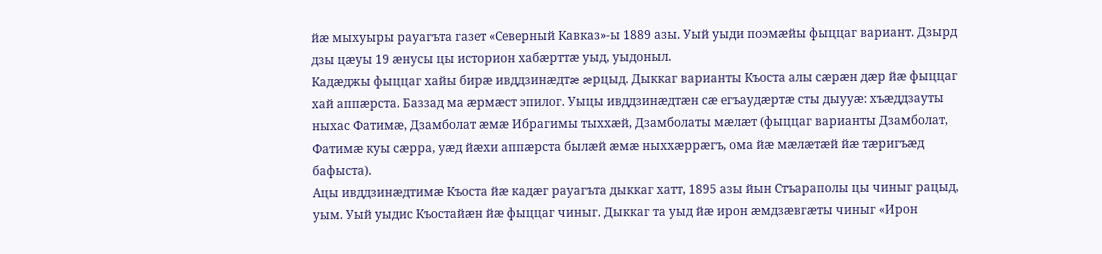йæ мыхуыры рауагъта газет «Северный Кавказ»-ы 1889 азы. Уый уыди поэмæйы фыццаг вариант. Дзырд дзы цæуы 19 æнусы цы историон хабæрттæ уыд, уыдоныл.
Кадæджы фыццаг хайы бирæ ивддзинæдтæ æрцыд. Дыккаг варианты Къоста алы сæрæн дæр йæ фыццаг хай аппæрста. Баззад ма æрмæст эпилог. Уыцы ивддзинæдтæн сæ егъаудæртæ сты дыууæ: хъæддзауты ныхас Фатимæ, Дзамболат æмæ Ибрагимы тыххæй, Дзамболаты мæлæт (фыццаг варианты Дзамболат, Фатимæ куы сæрра, уæд йæхи аппæрста былæй æмæ ныххæррæгъ, ома йæ мæлæтæй йæ тæригъæд бафыста).
Ацы ивддзинæдтимæ Къоста йæ кадæг рауагъта дыккаг хатт, 1895 азы йын Стъараполы цы чиныг рацыд, уым. Уый уыдис Къостайæн йæ фыццаг чиныг. Дыккаг та уыд йæ ирон æмдзæвгæты чиныг «Ирон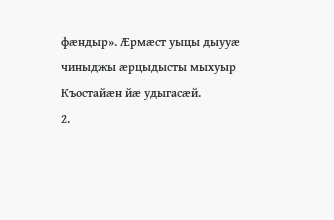фæндыр». Æрмæст уыцы дыууæ чиныджы æрцыдысты мыхуыр Къостайæн йæ удыгасæй.
2.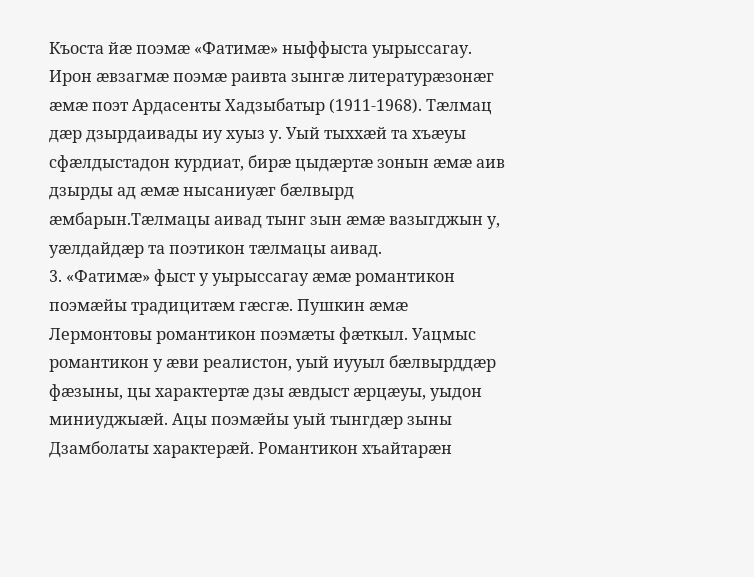Къоста йæ поэмæ «Фатимæ» ныффыста уырыссагау. Ирон æвзагмæ поэмæ раивта зынгæ литературæзонæг æмæ поэт Ардасенты Хадзыбатыр (1911-1968). Тæлмац дæр дзырдаивады иу хуыз у. Уый тыххæй та хъæуы сфæлдыстадон курдиат, бирæ цыдæртæ зонын æмæ аив дзырды ад æмæ нысаниуæг бæлвырд æмбарын.Тæлмацы аивад тынг зын æмæ вазыгджын у, уæлдайдæр та поэтикон тæлмацы аивад.
3. «Фатимæ» фыст у уырыссагау æмæ романтикон поэмæйы традицитæм гæсгæ. Пушкин æмæ Лермонтовы романтикон поэмæты фæткыл. Уацмыс романтикон у æви реалистон, уый иууыл бæлвырддæр фæзыны, цы характертæ дзы æвдыст æрцæуы, уыдон миниуджыæй. Ацы поэмæйы уый тынгдæр зыны Дзамболаты характерæй. Романтикон хъайтарæн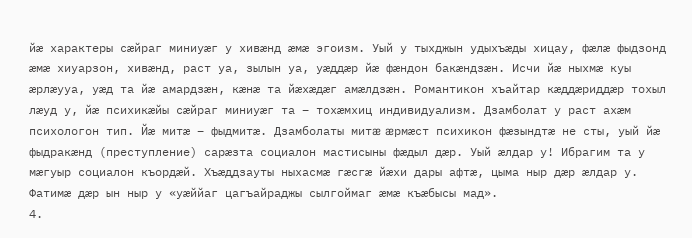йæ характеры сæйраг миниуæг у хивæнд æмæ эгоизм. Уый у тыхджын удыхъæды хицау, фæлæ фыдзонд æмæ хиуарзон, хивæнд, раст уа, зылын уа, уæддæр йæ фæндон бакæндзæн. Исчи йæ ныхмæ куы æрлæууа, уæд та йæ амардзæн, кæнæ та йæхæдæг амæлдзæн. Романтикон хъайтар кæддæриддæр тохыл лæуд у, йæ психикæйы сæйраг миниуæг та – тохæмхиц индивидуализм. Дзамболат у раст ахæм психологон тип. Йæ митæ – фыдмитæ. Дзамболаты митæ æрмæст психикон фæзындтæ не сты, уый йæ фыдракæнд (преступление) сарæзта социалон мастисыны фæдыл дæр. Уый æлдар у! Ибрагим та у мæгуыр социалон къордæй. Хъæддзауты ныхасмæ гæсгæ йæхи дары афтæ, цыма ныр дæр æлдар у. Фатимæ дæр ын ныр у «уæййаг цагъайраджы сылгоймаг æмæ къæбысы мад».
4.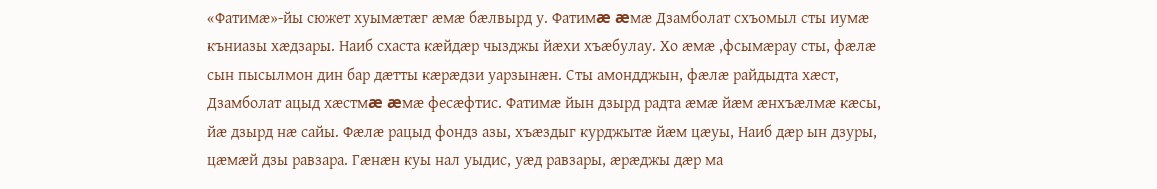«Фатимæ»-йы сюжет хуымæтæг æмæ бæлвырд у. Фатимæ æмæ Дзамболат схъомыл сты иумæ къниазы хæдзары. Наиб схаста кæйдæр чызджы йæхи хъæбулау. Хо æмæ ,фсымæрау сты, фæлæ сын пысылмон дин бар дæтты кæрæдзи уарзынæн. Сты амондджын, фæлæ райдыдта хæст, Дзамболат ацыд хæстмæ æмæ фесæфтис. Фатимæ йын дзырд радта æмæ йæм æнхъæлмæ кæсы, йæ дзырд нæ сайы. Фæлæ рацыд фондз азы, хъæздыг курджытæ йæм цæуы, Наиб дæр ын дзуры, цæмæй дзы равзара. Гæнæн куы нал уыдис, уæд равзары, æрæджы дæр ма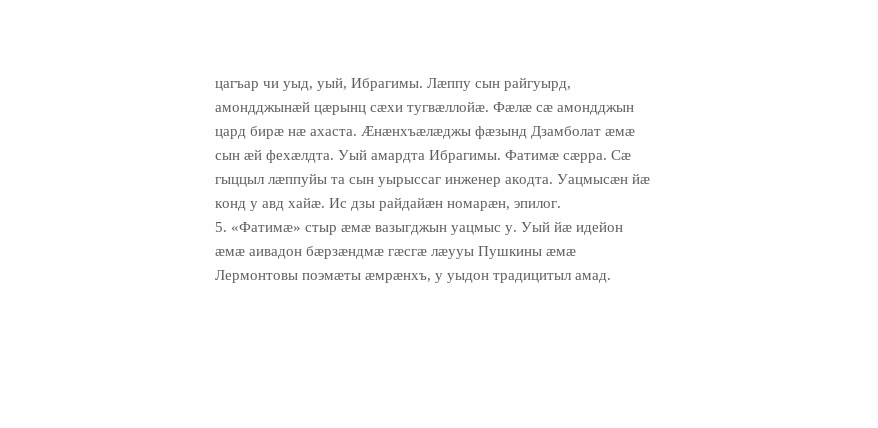цагъар чи уыд, уый, Ибрагимы. Лæппу сын райгуырд, амондджынæй цæрынц сæхи тугвæллойæ. Фæлæ сæ амондджын цард бирæ нæ ахаста. Æнæнхъæлæджы фæзынд Дзамболат æмæ сын æй фехæлдта. Уый амардта Ибрагимы. Фатимæ сæрра. Сæ гыццыл лæппуйы та сын уырыссаг инженер акодта. Уацмысæн йæ конд у авд хайæ. Ис дзы райдайæн номарæн, эпилог.
5. «Фатимæ» стыр æмæ вазыгджын уацмыс у. Уый йæ идейон æмæ аивадон бæрзæндмæ гæсгæ лæууы Пушкины æмæ Лермонтовы поэмæты æмрæнхъ, у уыдон традицитыл амад.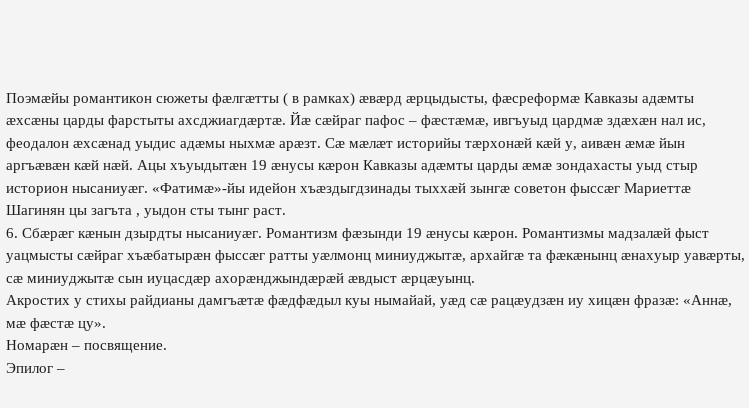Поэмæйы романтикон сюжеты фæлгæтты ( в рамках) æвæрд æрцыдысты, фæсреформæ Кавказы адæмты æхсæны царды фарстыты ахсджиагдæртæ. Йæ сæйраг пафос – фæстæмæ, ивгъуыд цардмæ здæхæн нал ис, феодалон æхсæнад уыдис адæмы ныхмæ арæзт. Сæ мæлæт историйы тæрхонæй кæй у, аивæн æмæ йын аргъæвæн кæй нæй. Ацы хъуыдытæн 19 æнусы кæрон Кавказы адæмты царды æмæ зондахасты уыд стыр историон нысаниуæг. «Фатимæ»-йы идейон хъæздыгдзинады тыххæй зынгæ советон фыссæг Мариеттæ Шагинян цы загъта , уыдон сты тынг раст.
6. Сбæрæг кæнын дзырдты нысаниуæг. Романтизм фæзынди 19 æнусы кæрон. Романтизмы мадзалæй фыст уацмысты сæйраг хъæбатырæн фыссæг ратты уæлмонц миниуджытæ, архайгæ та фæкæнынц æнахуыр уавæрты, сæ миниуджытæ сын иуцасдæр ахорæнджындæрæй æвдыст æрцæуынц.
Акростих у стихы райдианы дамгъæтæ фæдфæдыл куы нымайай, уæд сæ рацæудзæн иу хицæн фразæ: «Аннæ, мæ фæстæ цу».
Номарæн – посвящение.
Эпилог –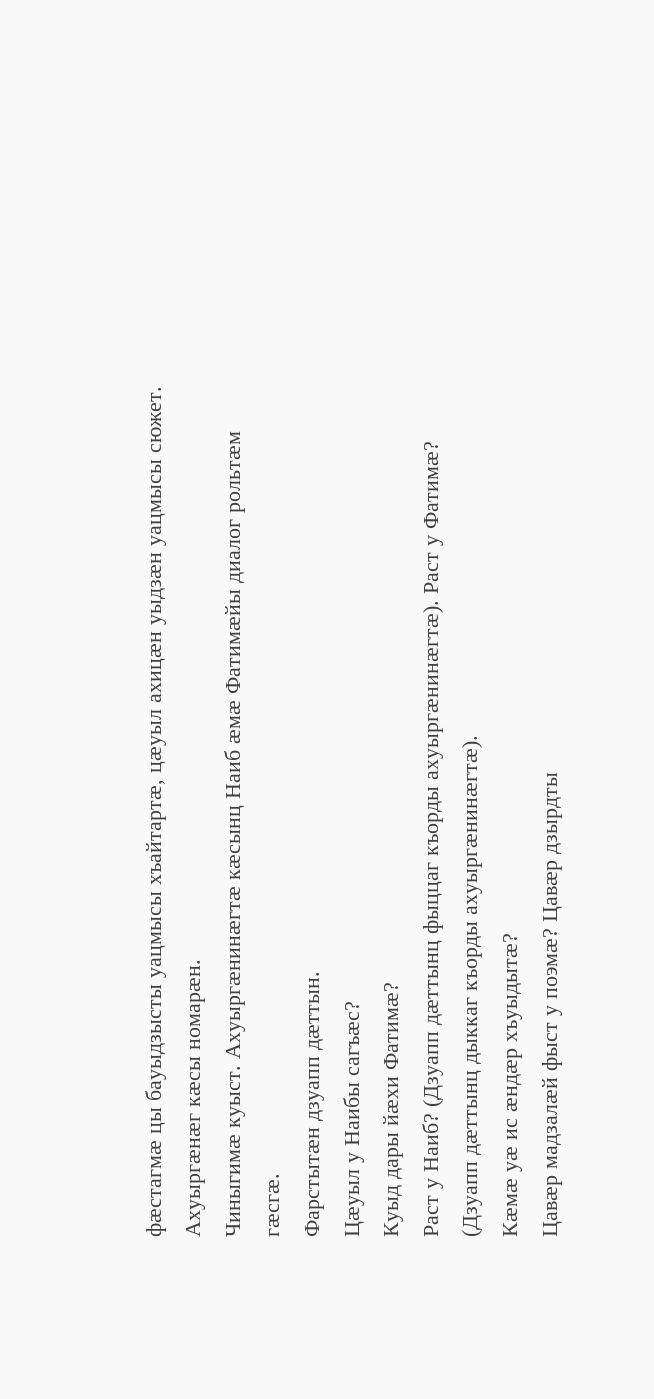фæстагмæ цы бауыдзысты уацмысы хъайтартæ, цæуыл ахицæн уыдзæн уацмысы сюжет.
Ахуыргæнæг кæсы номарæн.
Чиныгимæ куыст. Ахуыргæнинæгтæ кæсынц Наиб æмæ Фатимæйы диалог рольтæм гæсгæ.
Фарстытæн дзуапп дæттын.
Цæуыл у Наибы сагъæс?
Куыд дары йæхи Фатимæ?
Раст у Наиб? (Дзуапп дæттынц фыццаг къорды ахуыргæнинæгтæ). Раст у Фатимæ? (Дзуапп дæттынц дыккаг къорды ахуыргæнинæгтæ).
Кæмæ уæ ис æндæр хъуыдытæ?
Цавæр мадзалæй фыст у поэмæ? Цавæр дзырдты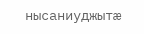нысаниуджытæ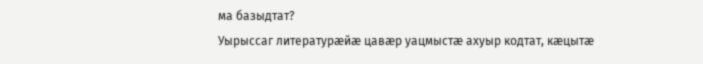ма базыдтат?
Уырыссаг литературæйæ цавæр уацмыстæ ахуыр кодтат, кæцытæ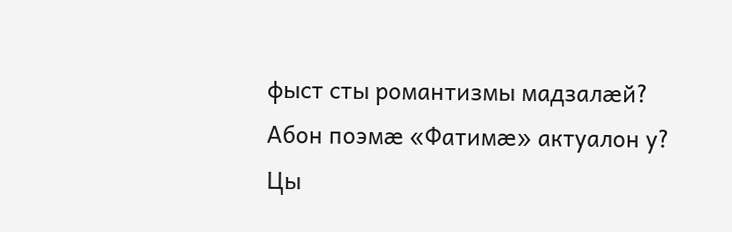фыст сты романтизмы мадзалæй?
Абон поэмæ «Фатимæ» актуалон у?
Цы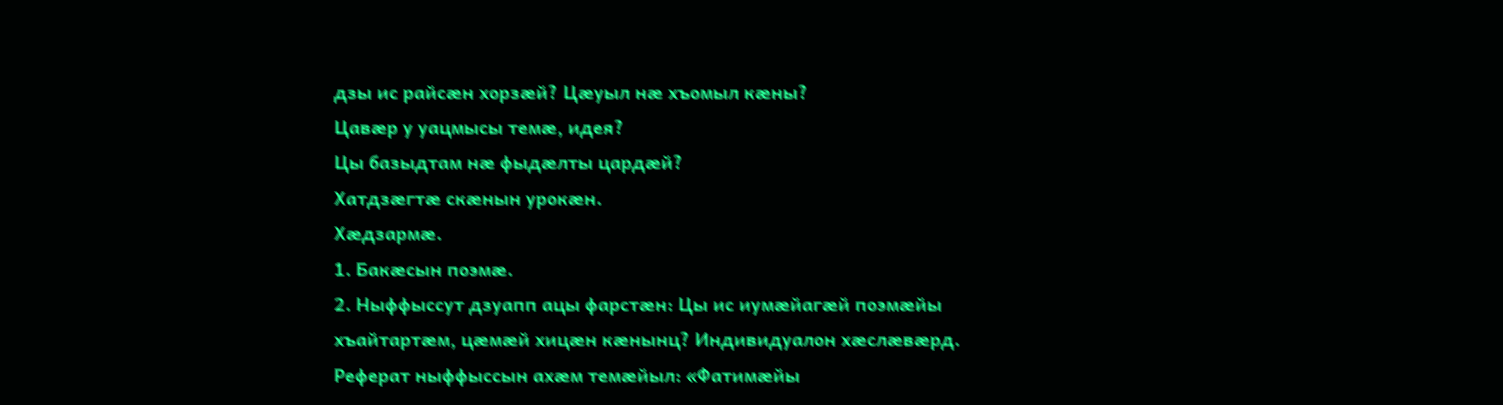дзы ис райсæн хорзæй? Цæуыл нæ хъомыл кæны?
Цавæр у уацмысы темæ, идея?
Цы базыдтам нæ фыдæлты цардæй?
Хатдзæгтæ скæнын урокæн.
Хæдзармæ.
1. Бакæсын поэмæ.
2. Ныффыссут дзуапп ацы фарстæн: Цы ис иумæйагæй поэмæйы хъайтартæм, цæмæй хицæн кæнынц? Индивидуалон хæслæвæрд. Реферат ныффыссын ахæм темæйыл: «Фатимæйы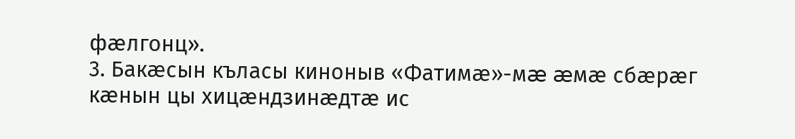фæлгонц».
3. Бакæсын къласы киноныв «Фатимæ»-мæ æмæ сбæрæг кæнын цы хицæндзинæдтæ ис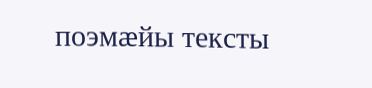поэмæйы тексты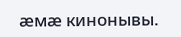æмæ кинонывы.